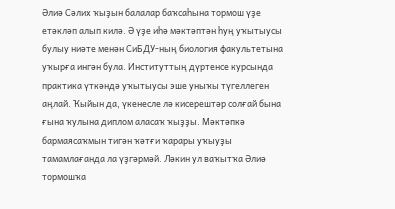Әлиә Сәлих ҡыҙын балалар баҡсаһына тормош үҙе етәкләп алып килә. Ә үҙе иһә мәктәптән һуң уҡытыусы булыу ниәте менән СиБДУ-ның биология факультетына уҡырға ингән була. Институттың дүртенсе курсында практика үткәндә уҡытыусы эше уныҡы түгеллеген аңлай. Ҡыйын да, үкенесле лә кисерештәр солғай бына ғына ҡулына диплом аласаҡ ҡыҙҙы. Мәктәпкә бармаясаҡмын тигән ҡәтғи ҡарары уҡыуҙы тамамлағанда ла үҙгәрмәй. Ләкин ул ваҡытҡа Әлиә тормошҡа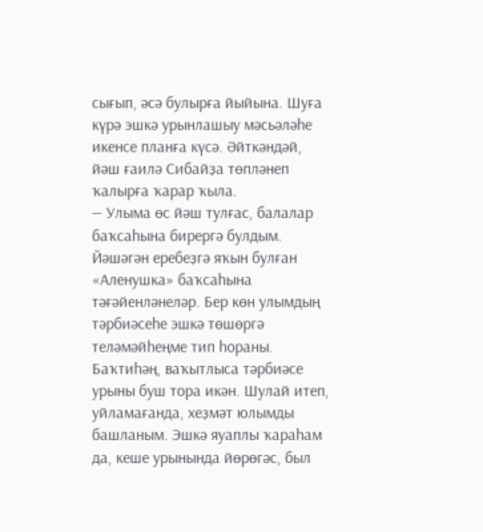сығып, әсә булырға йыйына. Шуға күрә эшкә урынлашыу мәсьәләһе икенсе планға күсә. Әйткәндәй, йәш ғаилә Сибайҙа төпләнеп ҡалырға ҡарар ҡыла.
— Улыма өс йәш тулғас, балалар баҡсаһына бирергә булдым. Йәшәгән еребеҙгә яҡын булған «Аленушка» баҡсаһына тәғәйенләнеләр. Бер көн улымдың тәрбиәсеһе эшкә төшөргә теләмәйһеңме тип һораны. Баҡтиһәң, ваҡытлыса тәрбиәсе урыны буш тора икән. Шулай итеп, уйламағанда, хеҙмәт юлымды башланым. Эшкә яуаплы ҡараһам да, кеше урынында йөрөгәс, был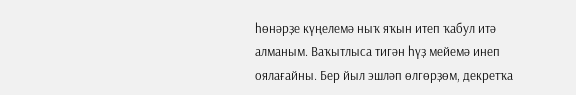һөнәрҙе күңелемә ныҡ яҡын итеп ҡабул итә алманым. Ваҡытлыса тигән һүҙ мейемә инеп оялағайны. Бер йыл эшләп өлгөрҙөм, декретҡа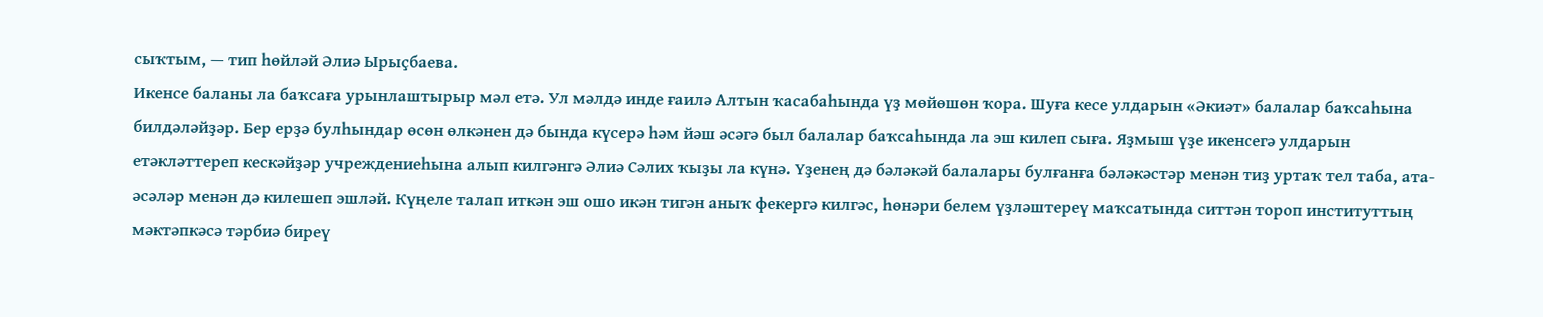сыҡтым, — тип һөйләй Әлиә Ырыҫбаева.
Икенсе баланы ла баҡсаға урынлаштырыр мәл етә. Ул мәлдә инде ғаилә Алтын ҡасабаһында үҙ мөйөшөн ҡора. Шуға кесе улдарын «Әкиәт» балалар баҡсаһына билдәләйҙәр. Бер ерҙә булһындар өсөн өлкәнен дә бында күсерә һәм йәш әсәгә был балалар баҡсаһында ла эш килеп сыға. Яҙмыш үҙе икенсегә улдарын етәкләттереп кескәйҙәр учреждениеһына алып килгәнгә Әлиә Сәлих ҡыҙы ла күнә. Үҙенең дә бәләкәй балалары булғанға бәләкәстәр менән тиҙ уртаҡ тел таба, ата-әсәләр менән дә килешеп эшләй. Күңеле талап иткән эш ошо икән тигән аныҡ фекергә килгәс, һөнәри белем үҙләштереү маҡсатында ситтән тороп институттың мәктәпкәсә тәрбиә биреү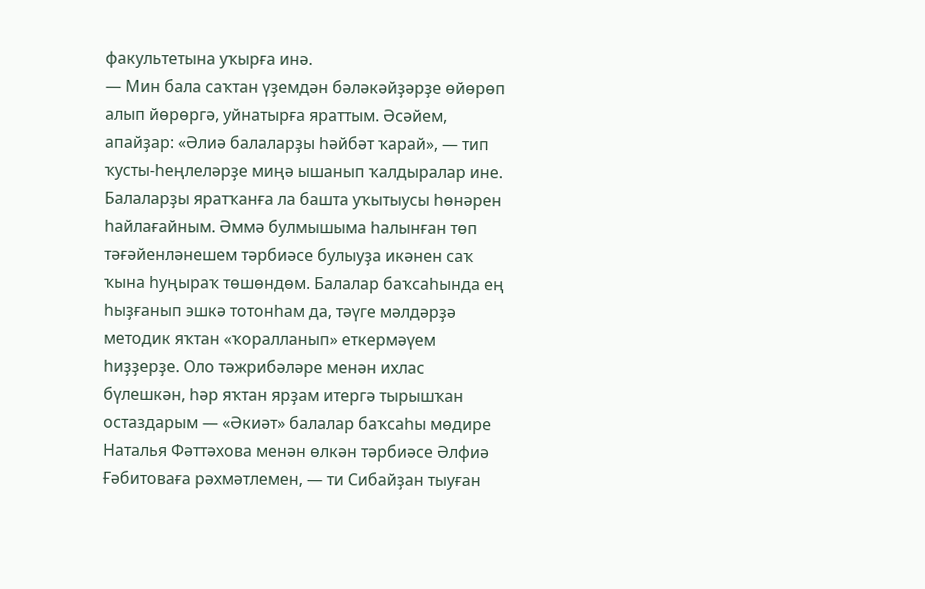факультетына уҡырға инә.
— Мин бала саҡтан үҙемдән бәләкәйҙәрҙе өйөрөп алып йөрөргә, уйнатырға яраттым. Әсәйем, апайҙар: «Әлиә балаларҙы һәйбәт ҡарай», — тип ҡусты-һеңлеләрҙе миңә ышанып ҡалдыралар ине. Балаларҙы яратҡанға ла башта уҡытыусы һөнәрен һайлағайным. Әммә булмышыма һалынған төп тәғәйенләнешем тәрбиәсе булыуҙа икәнен саҡ ҡына һуңыраҡ төшөндөм. Балалар баҡсаһында ең һыҙғанып эшкә тотонһам да, тәүге мәлдәрҙә методик яҡтан «ҡоралланып» еткермәүем һиҙҙерҙе. Оло тәжрибәләре менән ихлас бүлешкән, һәр яҡтан ярҙам итергә тырышҡан остаздарым — «Әкиәт» балалар баҡсаһы мөдире Наталья Фәттәхова менән өлкән тәрбиәсе Әлфиә Ғәбитоваға рәхмәтлемен, — ти Сибайҙан тыуған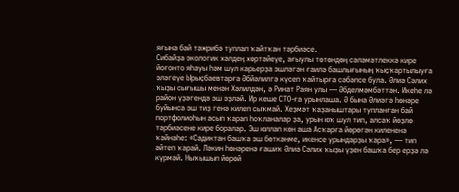яғына бай тәжрибә туплап ҡайтҡан тәрбиәсе.
Сибайҙа экологик хәлдең хөртәйеүе, ағыулы төтөндөң сәләмәтлеккә кире йоғонто яһауы һәм шул карьерҙа эшләгән ғаилә башлығының ҡыҫҡартылыуға эләгеүе Ырыҫбаевтарға Әбйәлилгә күсеп ҡайтырға сәбәпсе була. Әлиә Сәлих ҡыҙы сығышы менән Хәлилдән, ә Ринат Раян улы — Әбделмәмбәттән. Икеһе лә район үҙәгендә эш эҙләй. Ир кеше СТО-ға урынлаша. Ә бына Әлиәгә һөнәре буйынса эш тиҙ генә килеп сыҡмай. Хеҙмәт ҡаҙаныштары тупланған бай портфолиоһын асып ҡарап һоҡланалар ҙа, урын юҡ шул тип, алсаҡ йөҙлө тәрбиәсене кире боралар. Эш юллап көн аша Асҡарға йөрөгән килененә ҡәйнәһе: «Садиктан башҡа эш бөткәнме, икенсе урындарҙы ҡара», — тип әйтеп ҡарай. Ләкин һөнәренә ғашиҡ Әлиә Сәлих ҡыҙы үҙен башҡа бер ерҙә лә күрмәй. Ныҡышып йөрөй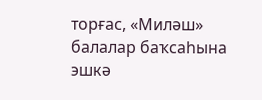торғас, «Миләш» балалар баҡсаһына эшкә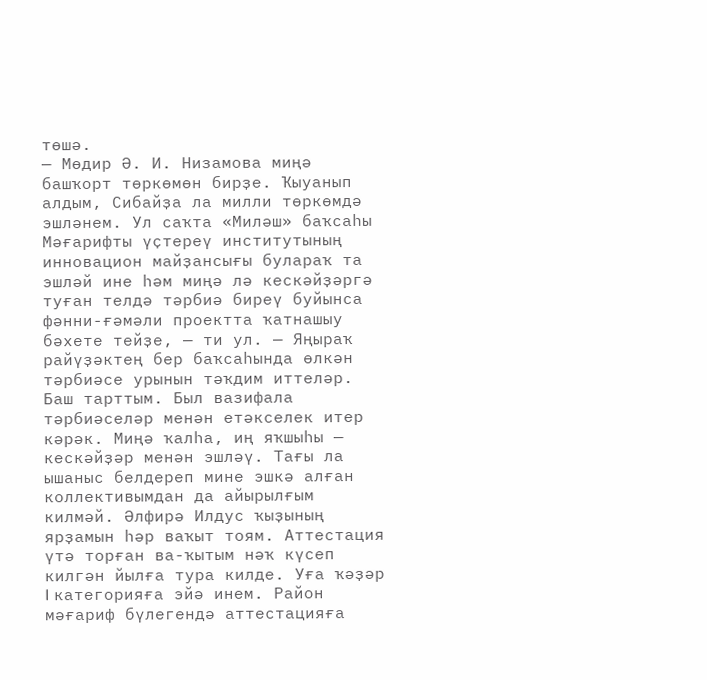төшә.
— Мөдир Ә. И. Низамова миңә башҡорт төркөмөн бирҙе. Ҡыуанып алдым, Сибайҙа ла милли төркөмдә эшләнем. Ул саҡта «Миләш» баҡсаһы Мәғарифты үҫтереү институтының инновацион майҙансығы булараҡ та эшләй ине һәм миңә лә кескәйҙәргә туған телдә тәрбиә биреү буйынса фәнни-ғәмәли проектта ҡатнашыу бәхете тейҙе, — ти ул. — Яңыраҡ райүҙәктең бер баҡсаһында өлкән тәрбиәсе урынын тәҡдим иттеләр. Баш тарттым. Был вазифала тәрбиәселәр менән етәкселек итер кәрәк. Миңә ҡалһа, иң яҡшыһы — кескәйҙәр менән эшләү. Тағы ла ышаныс белдереп мине эшкә алған коллективымдан да айырылғым килмәй. Әлфирә Илдус ҡыҙының ярҙамын һәр ваҡыт тоям. Аттестация үтә торған ва-ҡытым нәҡ күсеп килгән йылға тура килде. Уға ҡәҙәр I категорияға эйә инем. Район мәғариф бүлегендә аттестацияға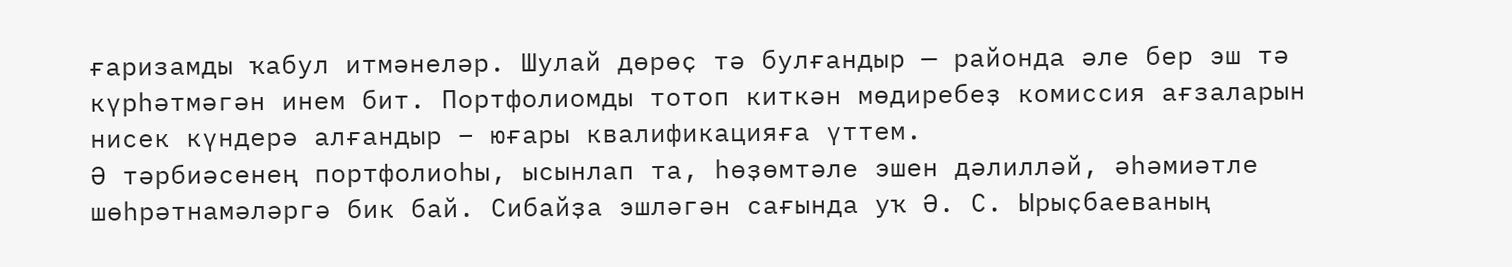ғаризамды ҡабул итмәнеләр. Шулай дөрөҫ тә булғандыр — районда әле бер эш тә күрһәтмәгән инем бит. Портфолиомды тотоп киткән мөдиребеҙ комиссия ағзаларын нисек күндерә алғандыр – юғары квалификацияға үттем.
Ә тәрбиәсенең портфолиоһы, ысынлап та, һөҙөмтәле эшен дәлилләй, әһәмиәтле шөһрәтнамәләргә бик бай. Сибайҙа эшләгән сағында уҡ Ә. С. Ырыҫбаеваның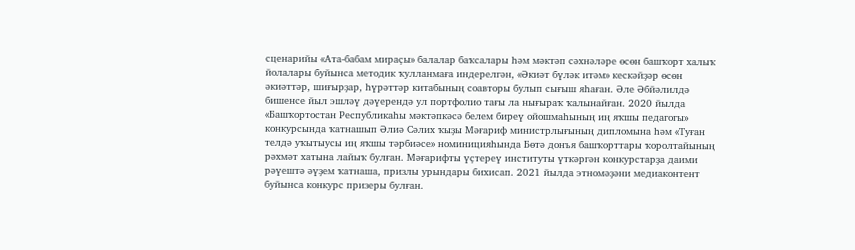сценарийы «Ата-бабам мираҫы» балалар баҡсалары һәм мәктәп сәхнәләре өсөн башҡорт халыҡ йолалары буйынса методик ҡулланмаға индерелгән, «Әкиәт бүләк итәм» кескәйҙәр өсөн әкиәттәр, шиғырҙар, һүрәттәр китабының соавторы булып сығыш яһаған. Әле Әбйәлилдә бишенсе йыл эшләү дәүерендә ул портфолио тағы ла нығыраҡ ҡалынайған. 2020 йылда «Башҡортостан Республикаһы мәктәпкәсә белем биреү ойошмаһының иң яҡшы педагогы» конкурсында ҡатнашып Әлиә Сәлих ҡыҙы Мәғариф министрлығының дипломына һәм «Туған телдә уҡытыусы иң яҡшы тәрбиәсе» номиницияһында Бөтә донъя башҡорттары ҡоролтайының рәхмәт хатына лайыҡ булған. Мәғарифты үҫтереү институты үткәргән конкурстарҙа даими рәүештә әүҙем ҡатнаша, призлы урындары бихисап. 2021 йылда этномәҙәни медиаконтент буйынса конкурс призеры булған.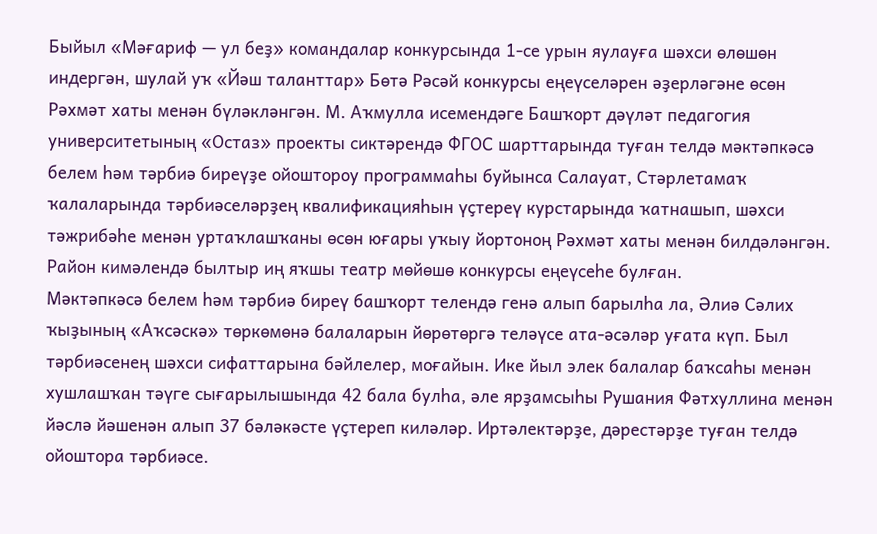Быйыл «Мәғариф — ул беҙ» командалар конкурсында 1-се урын яулауға шәхси өлөшөн индергән, шулай уҡ «Йәш таланттар» Бөтә Рәсәй конкурсы еңеүселәрен әҙерләгәне өсөн Рәхмәт хаты менән бүләкләнгән. М. Аҡмулла исемендәге Башҡорт дәүләт педагогия университетының «Остаз» проекты сиктәрендә ФГОС шарттарында туған телдә мәктәпкәсә белем һәм тәрбиә биреүҙе ойоштороу программаһы буйынса Салауат, Стәрлетамаҡ ҡалаларында тәрбиәселәрҙең квалификацияһын үҫтереү курстарында ҡатнашып, шәхси тәжрибәһе менән уртаҡлашҡаны өсөн юғары уҡыу йортоноң Рәхмәт хаты менән билдәләнгән. Район кимәлендә былтыр иң яҡшы театр мөйөшө конкурсы еңеүсеһе булған.
Мәктәпкәсә белем һәм тәрбиә биреү башҡорт телендә генә алып барылһа ла, Әлиә Сәлих ҡыҙының «Аҡсәскә» төркөмөнә балаларын йөрөтөргә теләүсе ата-әсәләр уғата күп. Был тәрбиәсенең шәхси сифаттарына бәйлелер, моғайын. Ике йыл элек балалар баҡсаһы менән хушлашҡан тәүге сығарылышында 42 бала булһа, әле ярҙамсыһы Рушания Фәтхуллина менән йәслә йәшенән алып 37 бәләкәсте үҫтереп киләләр. Иртәлектәрҙе, дәрестәрҙе туған телдә ойоштора тәрбиәсе.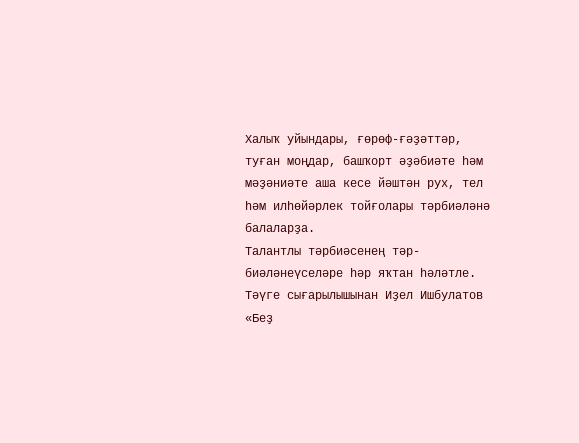Халыҡ уйындары, ғөрөф-ғәҙәттәр, туған моңдар, башҡорт әҙәбиәте һәм мәҙәниәте аша кесе йәштән рух, тел һәм илһөйәрлек тойғолары тәрбиәләнә балаларҙа.
Талантлы тәрбиәсенең тәр-биәләнеүселәре һәр яҡтан һәләтле. Тәүге сығарылышынан Иҙел Ишбулатов «Беҙ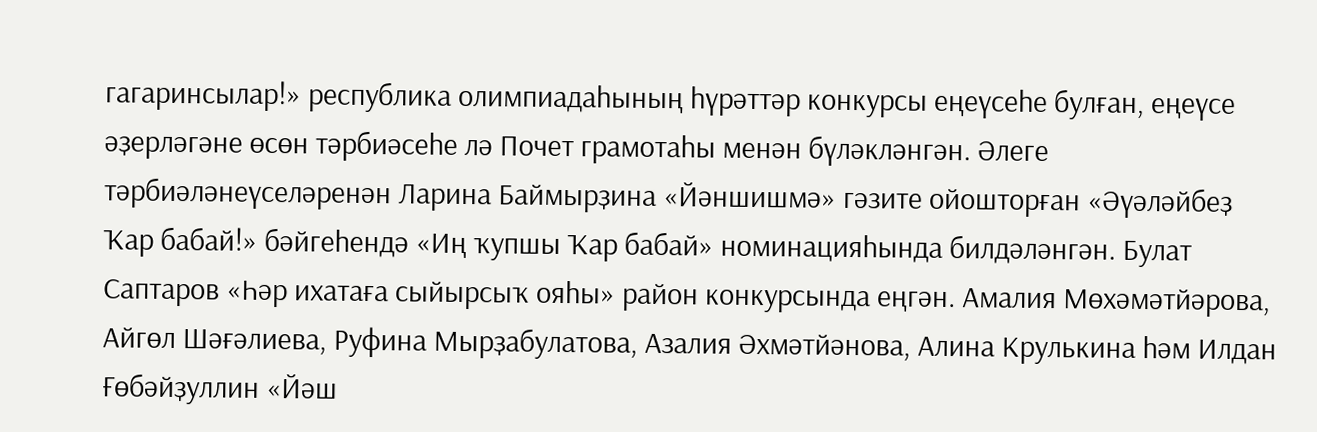гагаринсылар!» республика олимпиадаһының һүрәттәр конкурсы еңеүсеһе булған, еңеүсе әҙерләгәне өсөн тәрбиәсеһе лә Почет грамотаһы менән бүләкләнгән. Әлеге тәрбиәләнеүселәренән Ларина Баймырҙина «Йәншишмә» гәзите ойошторған «Әүәләйбеҙ Ҡар бабай!» бәйгеһендә «Иң ҡупшы Ҡар бабай» номинацияһында билдәләнгән. Булат Саптаров «Һәр ихатаға сыйырсыҡ ояһы» район конкурсында еңгән. Амалия Мөхәмәтйәрова, Айгөл Шәғәлиева, Руфина Мырҙабулатова, Азалия Әхмәтйәнова, Алина Крулькина һәм Илдан Ғөбәйҙуллин «Йәш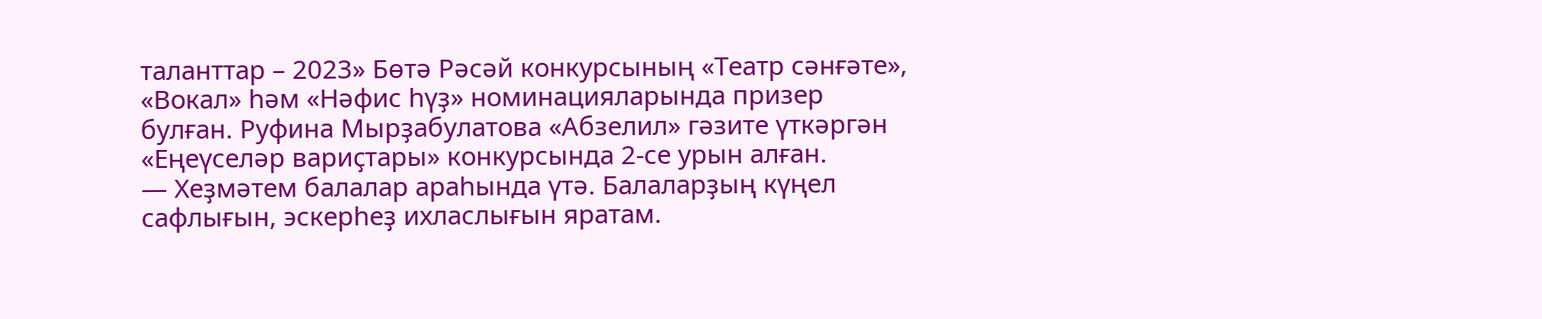таланттар – 2023» Бөтә Рәсәй конкурсының «Театр сәнғәте», «Вокал» һәм «Нәфис һүҙ» номинацияларында призер булған. Руфина Мырҙабулатова «Абзелил» гәзите үткәргән «Еңеүселәр вариҫтары» конкурсында 2-се урын алған.
— Хеҙмәтем балалар араһында үтә. Балаларҙың күңел сафлығын, эскерһеҙ ихласлығын яратам.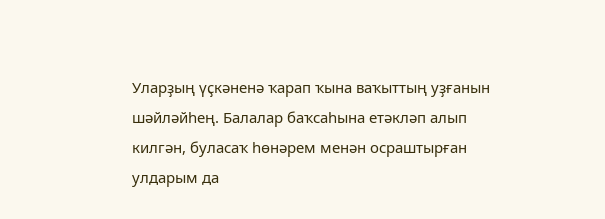Уларҙың үҫкәненә ҡарап ҡына ваҡыттың уҙғанын шәйләйһең. Балалар баҡсаһына етәкләп алып килгән, буласаҡ һөнәрем менән осраштырған улдарым да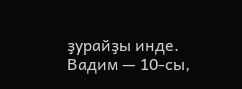ҙурайҙы инде. Вадим — 10-сы,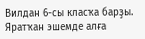Вилдан 6-сы класҡа барҙы. Яратҡан эшемде алға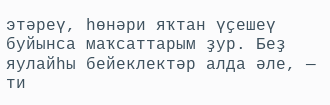этәреү, һөнәри яҡтан үҫешеү буйынса маҡсаттарым ҙур. Беҙ яулайһы бейеклектәр алда әле, — ти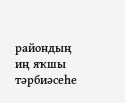райондың иң яҡшы тәрбиәсеһе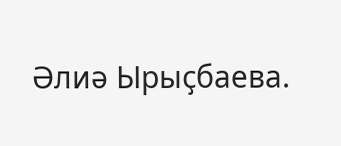Әлиә Ырыҫбаева.